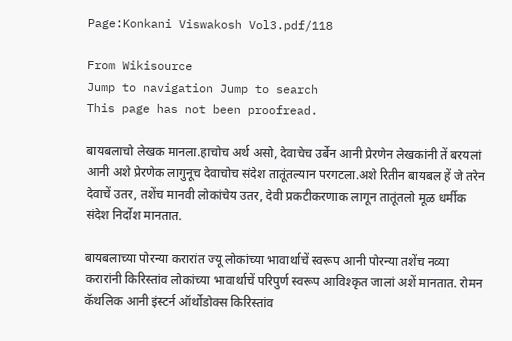Page:Konkani Viswakosh Vol3.pdf/118

From Wikisource
Jump to navigation Jump to search
This page has not been proofread.

बायबलाचो लेखक मानला.हाचोच अर्थ असो, देवाचेच उर्बेन आनी प्रेरणेन लेखकांनी तें बरयलां आनी अशे प्रेरणेक लागुनूच देवाचोच संदेश तातूंतल्यान परगटला.अशे रितीन बायबल हें जे तरेन देवाचें उतर, तशेंच मानवी लोकांचेय उतर, देवी प्रकटीकरणाक लागून तातूंतलो मूळ धर्मीक संदेश निर्दोश मानतात.

बायबलाच्या पोरन्या करारांत ज्यू लोकांच्या भावार्थाचें स्वरूप आनी पोरन्या तशेंच नव्या करारांनी किरिस्तांव लोकांच्या भावार्थाचें परिपुर्ण स्वरूप आविश्कृत जालां अशें मानतात. रोमन कॅथलिक आनी इंस्टर्न ऑर्थोडोक्स किरिस्तांव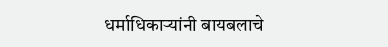धर्माधिकाऱ्यांनी बायबलाचे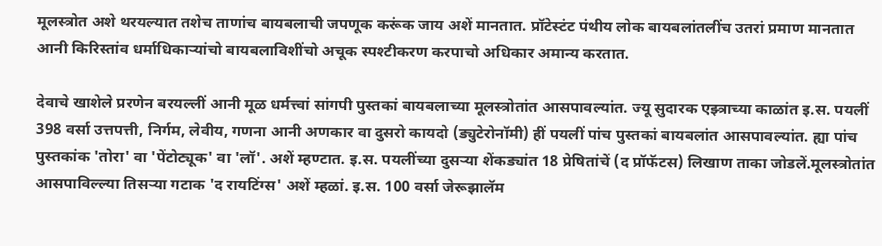मूलस्त्रोत अशे थरयल्यात तशेच ताणांच बायबलाची जपणूक करूंक जाय अशें मानतात. प्रॉटेस्टंट पंथीय लोक बायबलांतलींच उतरां प्रमाण मानतात आनी किरिस्तांव धर्माधिकाऱ्यांचो बायबलाविशींचो अचूक स्पश्टीकरण करपाचो अधिकार अमान्य करतात.

देवाचे खाशेले प्ररणेन बरयल्लीं आनी मूळ धर्मत्त्वां सांगपी पुस्तकां बायबलाच्या मूलस्त्रोतांत आसपावल्यांत. ज्यू सुदारक एझ्त्राच्या काळांत इ.स. पयलीं 398 वर्सा उत्तपत्ती, निर्गम, लेवीय, गणना आनी अणकार वा दुसरो कायदो (ड्युटेरोनॉमी) हीं पयलीं पांच पुस्तकां बायबलांत आसपावल्यांत. ह्या पांच पुस्तकांक 'तोरा' वा 'पेंटोट्यूक' वा 'लॉ'. अशें म्हण्टात. इ.स. पयलींच्या दुसऱ्या शेंकड्यांत 18 प्रेषितांचें (द प्रॉफॅटस) लिखाण ताका जोडलें.मूलस्त्रोतांत आसपाविल्ल्या तिसऱ्या गटाक 'द रायटिंग्स' अशें म्हळां. इ.स. 100 वर्सा जेरूझालॅम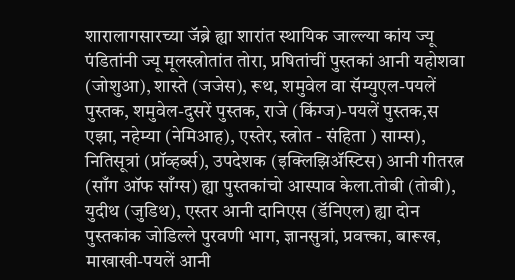शारालागसारच्या जॅब्ने ह्या शारांत स्थायिक जाल्ल्या कांय ज्यू पंडितांनी ज्यू मूलस्त्रोतांत तोरा, प्रषितांचीं पुस्तकां आनी यहोशवा (जोशुआ), शास्ते (जजेस), रूथ, शमुवेल वा सॅम्युएल-पयलें पुस्तक, शमुवेल-दुसरें पुस्तक, राजे (किंग्ज)-पयलें पुस्तक,स एझा, नहेम्या (नेमिआह), एस्तेर, स्त्रोत - संहिता ) साम्स), नितिसूत्रां (प्रॉव्हर्ब्स), उपदेशक (इक्लिझिॲस्टिस) आनी गीतरत्न (साँग ऑफ साँग्स) ह्या पुस्तकांचो आस्पाव केला.तोबी (तोबी), युदीथ (जुडिथ), एस्तर आनी दानिएस (डॅनिएल) ह्या दोन पुस्तकांक जोडिल्ले पुरवणी भाग, ज्ञानसुत्रां, प्रवत्त्का, बारूख, माखाखी-पयलें आनी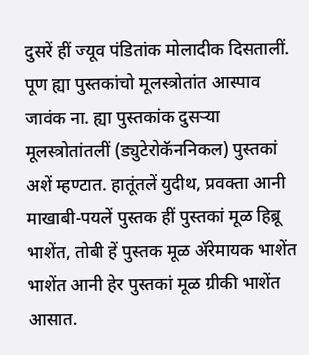दुसरें हीं ज्यूव पंडितांक मोलादीक दिसतालीं. पूण ह्या पुस्तकांचो मूलस्त्रोतांत आस्पाव जावंक ना. ह्या पुस्तकांक दुसऱ्या मूलस्त्रोतांतलीं (ड्युटेरोकॅननिकल) पुस्तकां अशें म्हण्टात. हातूंतलें युदीथ, प्रवक्ता आनी माखाबी-पयलें पुस्तक हीं पुस्तकां मूळ हिब्रू भाशेंत, तोबी हें पुस्तक मूळ ॲरेमायक भाशेंत भाशेंत आनी हेर पुस्तकां मूळ ग्रीकी भाशेंत आसात.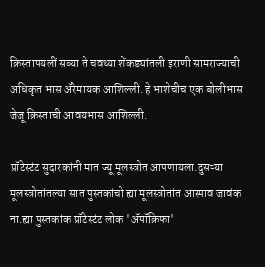क्रिस्तापयलीं सव्या ते चवथ्या शेंकड्यांतली इराणी सामराज्याची अधिकृत भास ॲरेमायक आशिल्ली. हे भाशेचीच एक बोलीभास जेजू क्रिस्ताची आवयभास आशिल्ली.

प्रॉटेस्टंट सुदारकांनी मात ज्यू मूलस्त्रोत आपणायला.दुसऱ्या मूलस्त्रोतांतल्या सात पुस्तकांचो ह्या मूलस्त्रोतांत आस्पाव जावंक ना.ह्या पुस्तकांक प्रॉटेस्टंट लोक 'ॲपॉक्रिफा'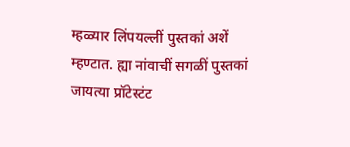म्हळ्यार लिंपयल्लीं पुस्तकां अशें म्हण्टात. ह्या नांवाचीं सगळीं पुस्तकां जायत्या प्रॉटेस्टंट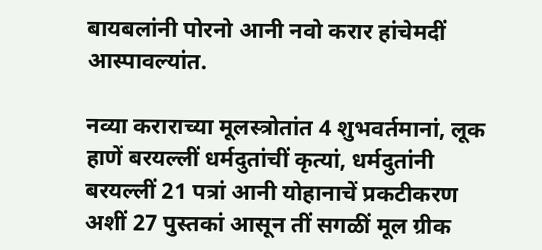बायबलांनी पोरनो आनी नवो करार हांचेमदीं आस्पावल्यांत.

नव्या कराराच्या मूलस्त्रोतांत 4 शुभवर्तमानां, लूक हाणें बरयल्लीं धर्मदुतांचीं कृत्यां, धर्मदुतांनी बरयल्लीं 21 पत्रां आनी योहानाचें प्रकटीकरण अशीं 27 पुस्तकां आसून तीं सगळीं मूल ग्रीक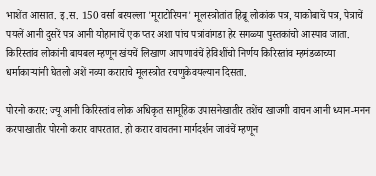भाशेंत आसात. इ.स. 150 वर्सा बरयल्ला 'मूराटोरियन' मूलस्त्रोतांत हिब्रू लोकांक पत्र, याकोबाचें पत्र, पेत्राचें पयलें आनी दुसरें पत्र आनी योहानाचें एक प्तर अशा पांच पत्रांवांगडा हेर सगळ्या पुस्तकांचो आस्पाव जाता. किरिस्तांव लोकांनी बायबल म्हणून खंयचें लिखाण आपणावंचें हेविशींचो निर्णय किरिस्तांव म्हमंडळाच्या धर्माकाऱ्यांनी घेतलो अशें नव्या कराराचे मूलस्त्रोत रचणुकेवयल्यान दिसता.

पोरनो करार: ज्यू आनी किरिस्तांव लोक अधिकृत सामूहिक उपासनेखातीर तशेंच खाजगी वाचन आनी ध्यान-मनन करपाखातीर पोरनो करार वापरतात. हो करार वाचतना मार्गदर्शन जावंचें म्हणून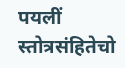पयलीं स्तोत्रसंहितेचो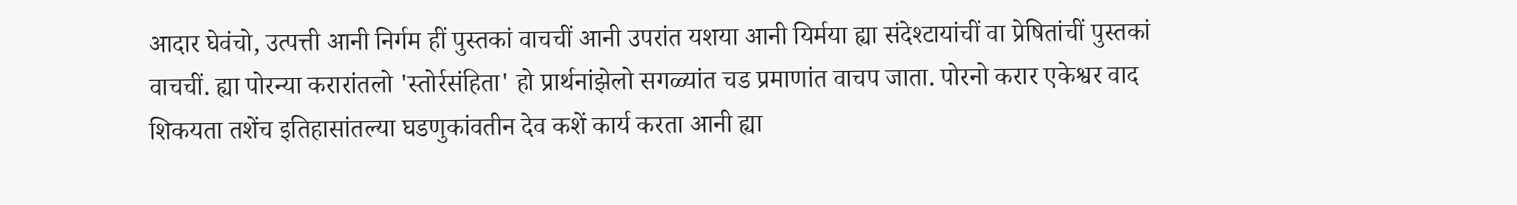आदार घेवंचो, उत्पत्ती आनी निर्गम हीं पुस्तकां वाचचीं आनी उपरांत यशया आनी यिर्मया ह्या संदेश्टायांचीं वा प्रेषितांचीं पुस्तकां वाचचीं. ह्या पोरन्या करारांतलो 'स्तोर्रसंहिता' हो प्रार्थनांझेलो सगळ्यांत चड प्रमाणांत वाचप जाता. पोरनो करार एकेश्वर वाद शिकयता तशेंच इतिहासांतल्या घडणुकांवतीन देव कशें कार्य करता आनी ह्या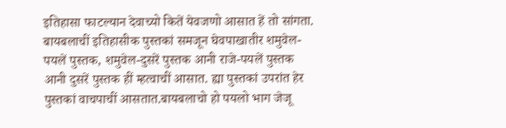इतिहासा फाटल्यान देवाच्यो कितें येवजणो आसात हें तो सांगता. बायबलाचीं इतिहासीक पुस्तकां समजून घेवपाखातीर शमुवेल-पयलें पुस्तक, शमुवेल-दुसरें पुस्तक आनी राजे-पयलें पुस्तक आनी दुसरें पुस्तक हीं म्हत्वाचीं आसात. ह्या पुस्तकां उपरांत हेर पुस्तकां वाचपाचीं आसतात.बायबलाचो हो पयलो भाग जेजू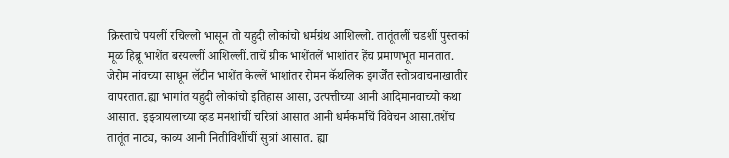क्रिस्ताचे पयलीं रचिल्लो भासून तो यहुदी लोकांचो धर्मग्रंथ आशिल्लो. तातूंतलीं चडशीं पुस्तकां मूळ हिब्रू भाशेंत बरयल्लीं आशिल्लीं.ताचें ग्रीक भाशेंतलें भाशांतर हेंच प्रमाणभूत मानतात. जेरोम नांवच्या साधून लॅटीन भाशेंत केल्लें भाशांतर रोमन कॅथलिक इगर्जेंत स्तोत्रवाचनाखातीर वापरतात.ह्या भागांत यहुदी लोकांचो इतिहास आसा, उत्पत्तीच्या आनी आदिमानवाच्यो कथा आसात. इझ्त्रायलाच्या व्हड मनशांचीं चरित्रां आसात आनी धर्मकर्मांचें विवेचन आसा.तशेंच तातूंत नाट्य, काव्य आनी नितीविशींचीं सुत्रां आसात. ह्या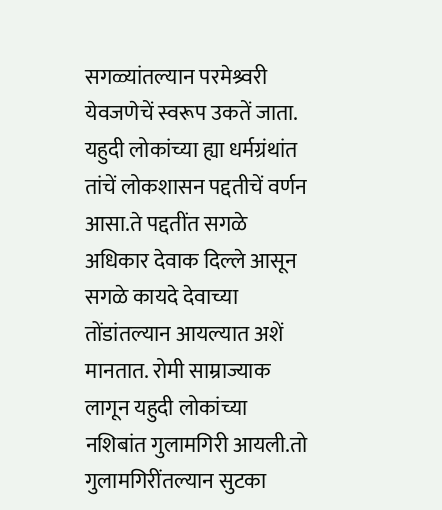सगळ्यांतल्यान परमेश्र्वरी येवजणेचें स्वरूप उकतें जाता. यहुदी लोकांच्या ह्या धर्मग्रंथांत तांचें लोकशासन पद्दतीचें वर्णन आसा.ते पद्दतींत सगळे अधिकार देवाक दिल्ले आसून सगळे कायदे देवाच्या तोंडांतल्यान आयल्यात अशें मानतात. रोमी साम्राज्याक लागून यहुदी लोकांच्या नशिबांत गुलामगिरी आयली.तो गुलामगिरींतल्यान सुटका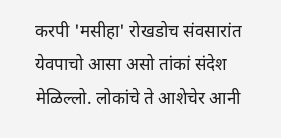करपी 'मसीहा' रोखडोच संवसारांत येवपाचो आसा असो तांकां संदेश मेळिल्लो. लोकांचे ते आशेचेर आनी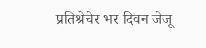प्रतिश्रेचेर भर दिवन जेजू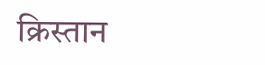क्रिस्तान